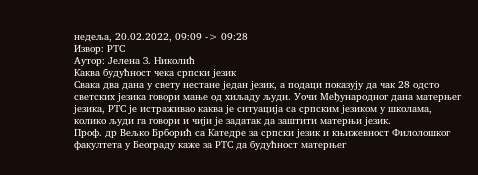недеља, 20.02.2022, 09:09 -> 09:28
Извор: РТС
Аутор: Јелена З. Николић
Каква будућност чека српски језик
Свака два дана у свету нестане један језик, а подаци показују да чак 28 одсто светских језика говори мање од хиљаду људи. Уочи Међународног дана матерњег језика, РТС је истраживао каква је ситуација са српским језиком у школама, колико људи га говори и чији је задатак да заштити матерњи језик.
Проф. др Вељко Брборић са Катедре за српски језик и књижевност Филолошког факултета у Београду каже за РТС да будућност матерњег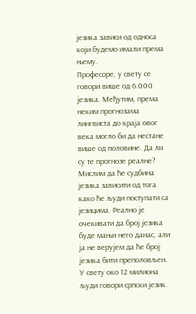језика зависи од односа који будемо имали према њему.
Професоре, у свету се говори више од 6.000 језика. Међутим, према неким прогнозама лингвиста до краја овог века могло би да нестане више од половине. Да ли су те прогнозе реалне?
Мислим да ће судбина језика зависити од тога како ће људи поступати са језицима. Реално је очекивати да број језика буде мањи него данас, али ја не верујем да ће број језика бити преполовљен.
У свету око 12 милиона људи говори српски језик.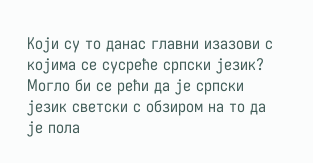Који су то данас главни изазови с којима се сусреће српски језик?
Могло би се рећи да је српски језик светски с обзиром на то да је пола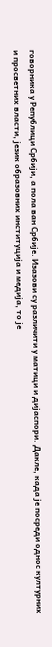говорника у Републици Србији, а пола ван Србије. Изазови су различити у матици и дијаспори. Дакле, када је посреди однос културних и просветних власти, језик образовних институција и медија, то је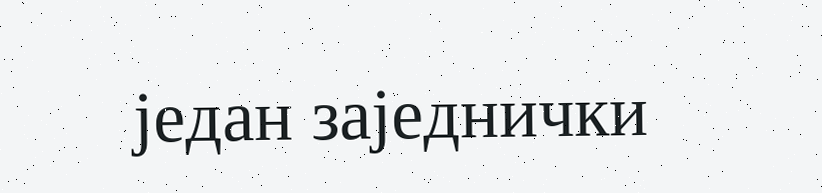један заједнички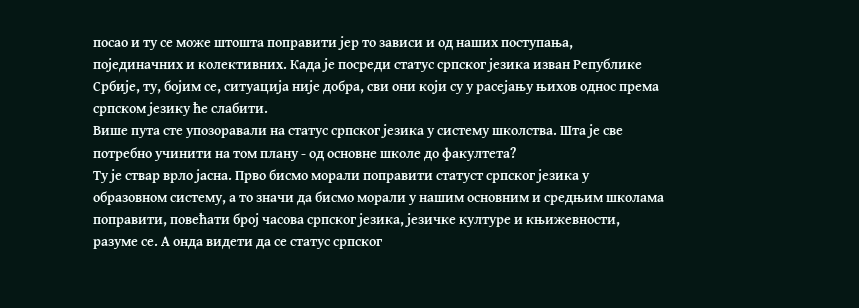посао и ту се може штошта поправити јер то зависи и од наших поступања, појединачних и колективних. Када је посреди статус српског језика изван Републике Србије, ту, бојим се, ситуација није добра, сви они који су у расејању њихов однос према српском језику ће слабити.
Више пута сте упозоравали на статус српског језика у систему школства. Шта је све потребно учинити на том плану - од основне школе до факултета?
Ту је ствар врло јасна. Прво бисмо морали поправити статуст српског језика у образовном систему, а то значи да бисмо морали у нашим основним и средњим школама поправити, повећати број часова српског језика, језичке културе и књижевности, разуме се. А онда видети да се статус српског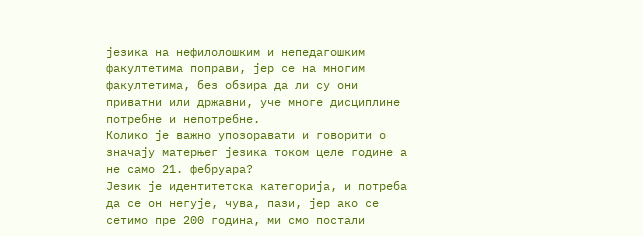језика на нефилолошким и непедагошким факултетима поправи, јер се на многим факултетима, без обзира да ли су они приватни или државни, уче многе дисциплине потребне и непотребне.
Колико је важно упозоравати и говорити о значају матерњег језика током целе године а не само 21. фебруара?
Језик је идентитетска категорија, и потреба да се он негује, чува, пази, јер ако се сетимо пре 200 година, ми смо постали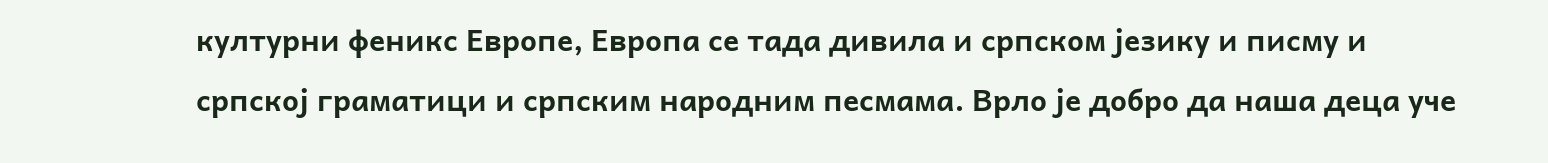културни феникс Европе, Европа се тада дивила и српском језику и писму и српској граматици и српским народним песмама. Врло је добро да наша деца уче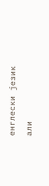енглески језик али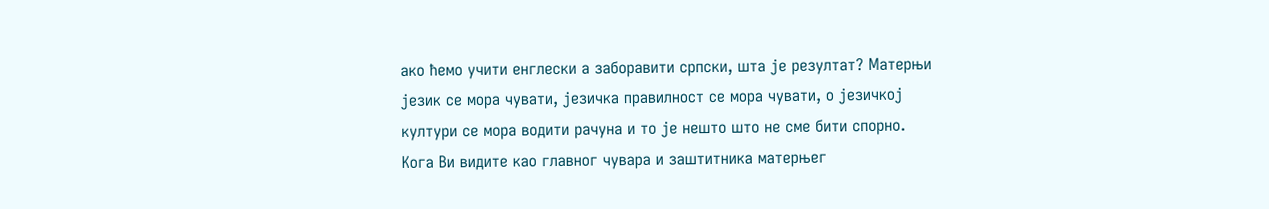ако ћемо учити енглески а заборавити српски, шта је резултат? Матерњи језик се мора чувати, језичка правилност се мора чувати, о језичкој култури се мора водити рачуна и то је нешто што не сме бити спорно.
Кога Ви видите као главног чувара и заштитника матерњег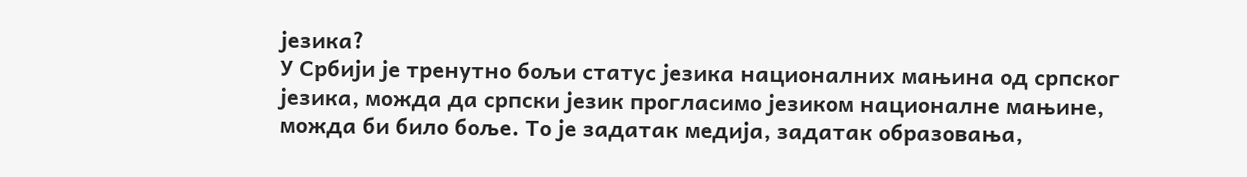језика?
У Србији је тренутно бољи статус језика националних мањина од српског језика, можда да српски језик прогласимо језиком националне мањине, можда би било боље. То је задатак медија, задатак образовања,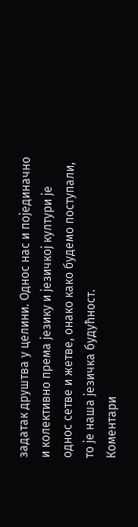задатак друштва у целини. Однос нас и појединачно и колективно према језику и језичкој култури је однос сетве и жетве, онако како будемо поступали, то је наша језичка будућност.
Коментари